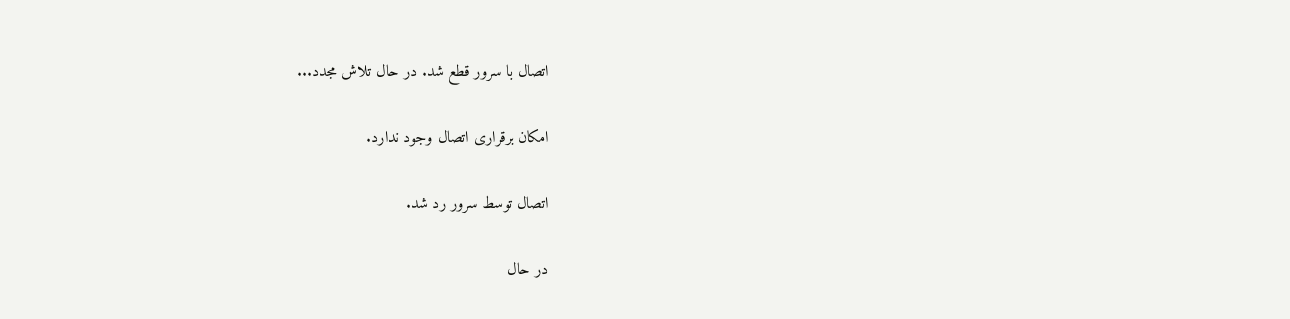اتصال با سرور قطع شد. در حال تلاش مجدد...

امکان برقراری اتصال وجود ندارد.

اتصال توسط سرور رد شد.

در حال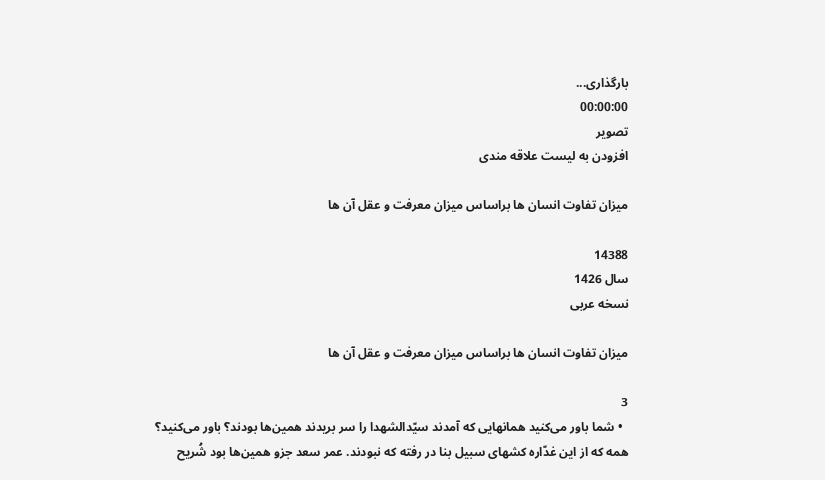بارگذاری...
00:00:00
تصویر
افزودن به لیست علاقه مندی

میزان تفاوت انسان ها براساس میزان معرفت و عقل آن ها

14388
سال 1426
نسخه عربی

میزان تفاوت انسان ها براساس میزان معرفت و عقل آن ها

3
  • شما باور می‌کنید همانهایی که آمدند سیّدالشهدا را سر بریدند همین‌ها بودند؟ باور می‌کنید؟ همه که از این غدّاره کشهای سبیل بنا در رفته که نبودند. عمر سعد جزو همین‌ها بود شُریح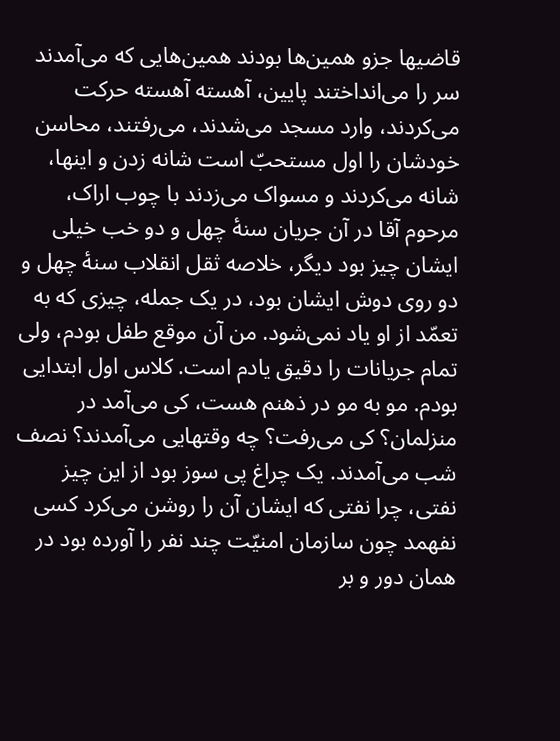قاضیها جزو همین‌ها بودند همین‌هایی که می‌آمدند سر را می‌انداختند پایین، آهسته آهسته حرکت می‌کردند، وارد مسجد می‌شدند، می‌رفتند، محاسن خودشان را اول مستحبّ است شانه زدن و اینها، شانه می‌کردند و مسواک می‌زدند با چوب اراک، مرحوم آقا در آن جریان سنۀ چهل و دو خب خیلی ایشان چیز بود دیگر، خلاصه ثقل انقلاب سنۀ چهل و دو روی دوش ایشان بود، در یک جمله، چیزی که به تعمّد از او یاد نمی‌شود. من آن موقع طفل بودم، ولی تمام جریانات را دقیق یادم است. کلاس اول ابتدایی بودم. مو به مو در ذهنم هست، کی می‌آمد در منزلمان؟ کی می‌رفت؟ چه وقتهایی می‌آمدند؟ نصف شب می‌آمدند. یک چراغ پی سوز بود از این چیز نفتی، چرا نفتی که ایشان آن را روشن می‌کرد کسی نفهمد چون سازمان امنیّت چند نفر را آورده بود در همان دور و بر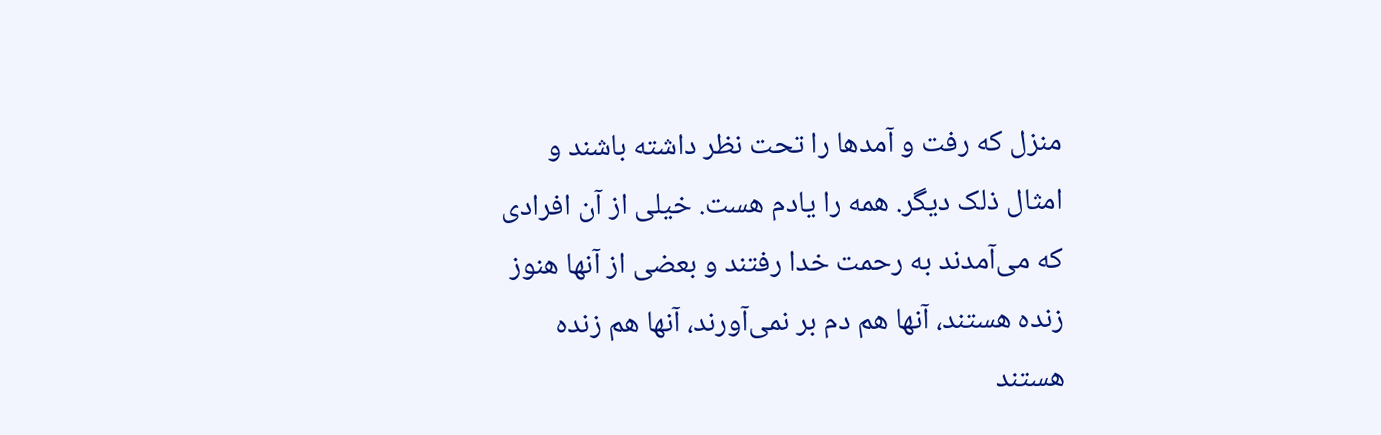منزل که رفت و آمدها را تحت نظر داشته باشند و امثال ذلک دیگر. همه را یادم هست. خیلی از آن افرادی که می‌آمدند به رحمت خدا رفتند و بعضی از آنها هنوز زنده هستند، آنها هم دم بر نمی‌آورند، آنها هم زنده هستند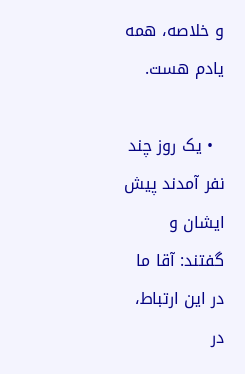و خلاصه، همه یادم هست.

  • یک روز چند نفر آمدند پیش ایشان و گفتند: آقا ما در این ارتباط، در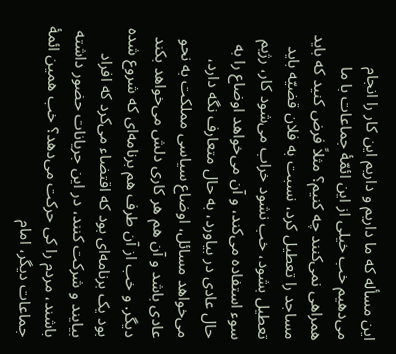این مسأله که ما داریم و داریم این کار را انجام می‌دهیم خب خیلی از این ائمّۀ جماعات با ما همراهی نمی‌کنند چه کنیم؟ مثلاً فرض کنید که باید مساجد را تعطیل کرد، نسبت به فلان قضیّه باید تعطیل بشود، خب نشود خراب می‌شود کار، رژیم سوء استفاده می‌کند، و آن می‌خواهد اوضاع را به حال عادی در بیاورد، به حال متعارف نگه دارد، می‌خواهد مسائل، اوضاع سیاسی مملکت به نحو عادی باشد و آن هم هر کاری دلش می‌خواهد بکند دیگر. و خب از آن طرف هم برنامه‌ای که شروع شده بود یک برنامه‌ای بود که اقتضاء می‌کرد که افراد بیایند و شرکت کنند، در این جریانات حضور داشته باشند، مردم را کی حرکت می‌دهد؟ خب همین ائمۀ جماعات دیگر، امام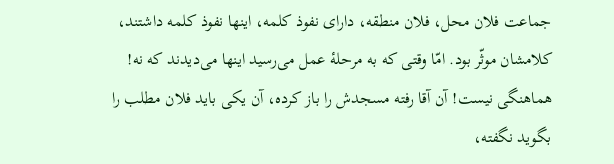جماعت فلان محل، فلان منطقه، دارای نفوذ کلمه، اینها نفوذ کلمه داشتند، کلامشان موثّر بود. امّا وقتی که به مرحلۀ عمل می‌رسید اینها می‌دیدند که نه! هماهنگی نیست! آن آقا رفته مسجدش را باز کرده، آن یکی باید فلان مطلب را بگوید نگفته،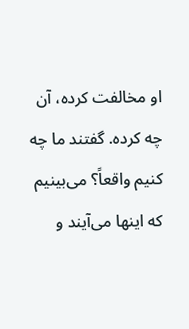او مخالفت کرده، آن چه کرده. گفتند ما چه کنیم واقعاً؟ می‌بینیم که اینها می‌آیند و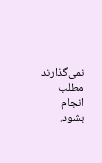نمی‌گذارند مطلب انجام بشود.